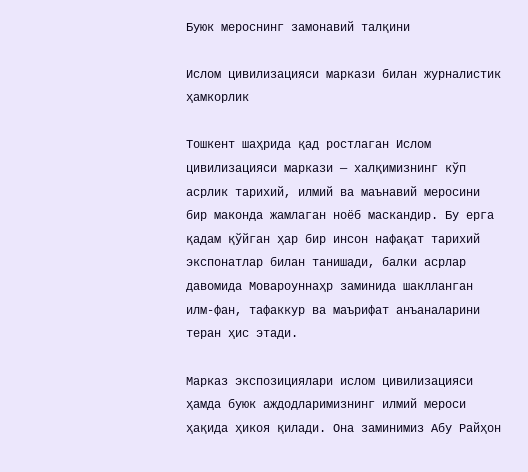Буюк мероснинг замонавий талқини

Ислом цивилизацияси маркази билан журналистик ҳамкорлик

Тошкент шаҳрида қад ростлаган Ислом цивилизацияси маркази — халқимизнинг кўп асрлик тарихий, илмий ва маънавий меросини бир маконда жамлаган ноёб маскандир. Бу ерга қадам қўйган ҳар бир инсон нафақат тарихий экспонатлар билан танишади, балки асрлар давомида Мовароуннаҳр заминида шаклланган илм-фан, тафаккур ва маърифат анъаналарини теран ҳис этади.

Марказ экспозициялари ислом цивилизацияси ҳамда буюк аждодларимизнинг илмий мероси ҳақида ҳикоя қилади. Она заминимиз Абу Райҳон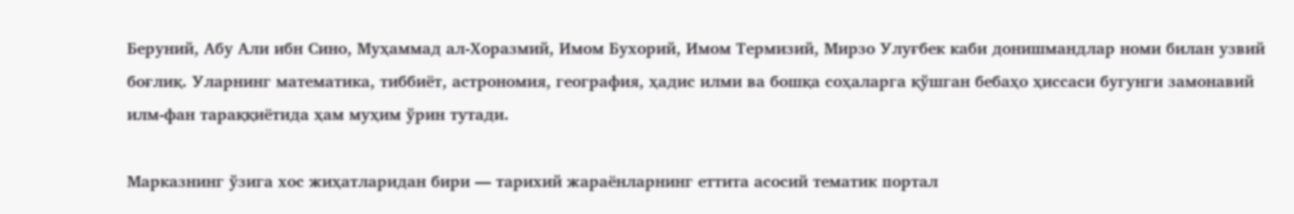Беруний, Абу Али ибн Сино, Муҳаммад ал-Хоразмий, Имом Бухорий, Имом Термизий, Мирзо Улуғбек каби донишмандлар номи билан узвий боғлиқ. Уларнинг математика, тиббиёт, астрономия, география, ҳадис илми ва бошқа соҳаларга қўшган бебаҳо ҳиссаси бугунги замонавий илм-фан тараққиётида ҳам муҳим ўрин тутади.

Марказнинг ўзига хос жиҳатларидан бири — тарихий жараёнларнинг еттита асосий тематик портал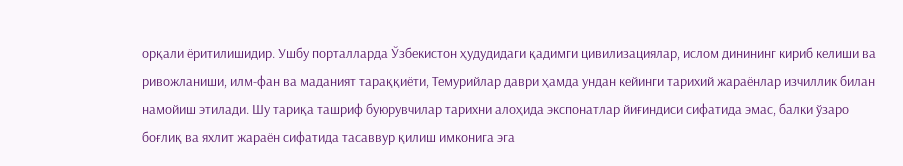орқали ёритилишидир. Ушбу порталларда Ўзбекистон ҳудудидаги қадимги цивилизациялар, ислом динининг кириб келиши ва ривожланиши, илм-фан ва маданият тараққиёти, Темурийлар даври ҳамда ундан кейинги тарихий жараёнлар изчиллик билан намойиш этилади. Шу тариқа ташриф буюрувчилар тарихни алоҳида экспонатлар йиғиндиси сифатида эмас, балки ўзаро боғлиқ ва яхлит жараён сифатида тасаввур қилиш имконига эга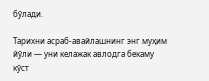бўлади.

Тарихни асраб-авайлашнинг энг муҳим йўли — уни келажак авлодга бекаму кўст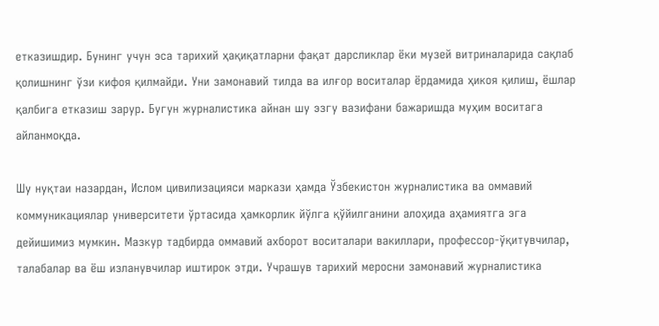етказишдир. Бунинг учун эса тарихий ҳақиқатларни фақат дарсликлар ёки музей витриналарида сақлаб қолишнинг ўзи кифоя қилмайди. Уни замонавий тилда ва илғор воситалар ёрдамида ҳикоя қилиш, ёшлар қалбига етказиш зарур. Бугун журналистика айнан шу эзгу вазифани бажаришда муҳим воситага айланмоқда.

Шу нуқтаи назардан, Ислом цивилизацияси маркази ҳамда Ўзбекистон журналистика ва оммавий коммуникациялар университети ўртасида ҳамкорлик йўлга қўйилганини алоҳида аҳамиятга эга дейишимиз мумкин. Мазкур тадбирда оммавий ахборот воситалари вакиллари, профессор-ўқитувчилар, талабалар ва ёш изланувчилар иштирок этди. Учрашув тарихий меросни замонавий журналистика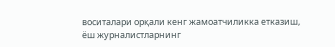воситалари орқали кенг жамоатчиликка етказиш, ёш журналистларнинг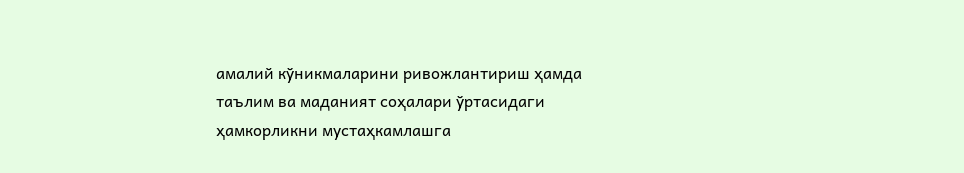амалий кўникмаларини ривожлантириш ҳамда таълим ва маданият соҳалари ўртасидаги ҳамкорликни мустаҳкамлашга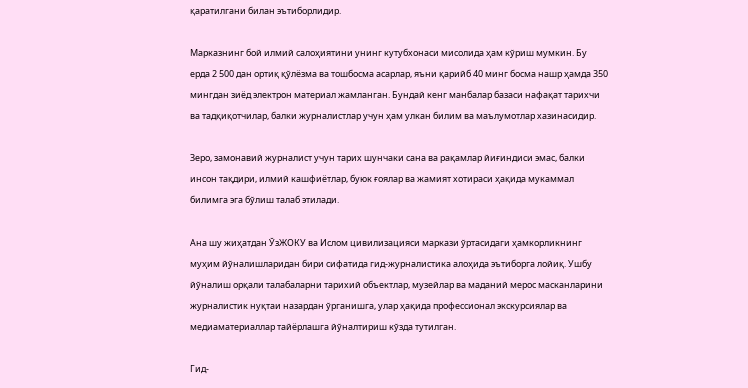қаратилгани билан эътиборлидир.

Марказнинг бой илмий салоҳиятини унинг кутубхонаси мисолида ҳам кўриш мумкин. Бу ерда 2 500 дан ортиқ қўлёзма ва тошбосма асарлар, яъни қарийб 40 минг босма нашр ҳамда 350 мингдан зиёд электрон материал жамланган. Бундай кенг манбалар базаси нафақат тарихчи ва тадқиқотчилар, балки журналистлар учун ҳам улкан билим ва маълумотлар хазинасидир.

Зеро, замонавий журналист учун тарих шунчаки сана ва рақамлар йиғиндиси эмас, балки инсон тақдири, илмий кашфиётлар, буюк ғоялар ва жамият хотираси ҳақида мукаммал билимга эга бўлиш талаб этилади.

Ана шу жиҳатдан ЎзЖОКУ ва Ислом цивилизацияси маркази ўртасидаги ҳамкорликнинг муҳим йўналишларидан бири сифатида гид-журналистика алоҳида эътиборга лойиқ. Ушбу йўналиш орқали талабаларни тарихий объектлар, музейлар ва маданий мерос масканларини журналистик нуқтаи назардан ўрганишга, улар ҳақида профессионал экскурсиялар ва медиаматериаллар тайёрлашга йўналтириш кўзда тутилган.

Гид-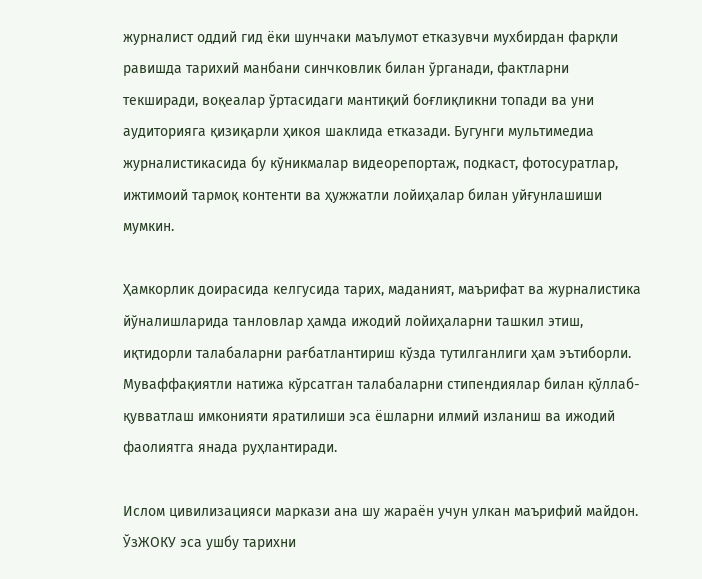журналист оддий гид ёки шунчаки маълумот етказувчи мухбирдан фарқли равишда тарихий манбани синчковлик билан ўрганади, фактларни текширади, воқеалар ўртасидаги мантиқий боғлиқликни топади ва уни аудиторияга қизиқарли ҳикоя шаклида етказади. Бугунги мультимедиа журналистикасида бу кўникмалар видеорепортаж, подкаст, фотосуратлар, ижтимоий тармоқ контенти ва ҳужжатли лойиҳалар билан уйғунлашиши мумкин.

Ҳамкорлик доирасида келгусида тарих, маданият, маърифат ва журналистика йўналишларида танловлар ҳамда ижодий лойиҳаларни ташкил этиш, иқтидорли талабаларни рағбатлантириш кўзда тутилганлиги ҳам эътиборли. Муваффақиятли натижа кўрсатган талабаларни стипендиялар билан қўллаб-қувватлаш имконияти яратилиши эса ёшларни илмий изланиш ва ижодий фаолиятга янада руҳлантиради.

Ислом цивилизацияси маркази ана шу жараён учун улкан маърифий майдон. ЎзЖОКУ эса ушбу тарихни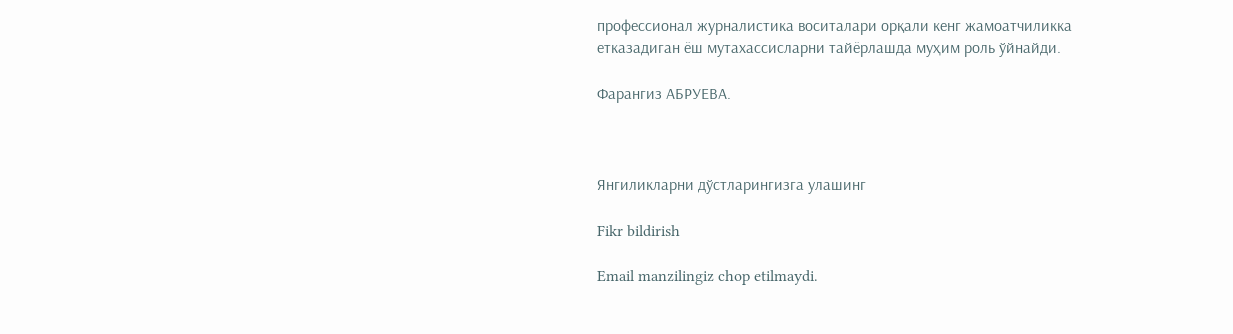профессионал журналистика воситалари орқали кенг жамоатчиликка етказадиган ёш мутахассисларни тайёрлашда муҳим роль ўйнайди.

Фарангиз АБРУЕВА.



Янгиликларни дўстларингизга улашинг

Fikr bildirish

Email manzilingiz chop etilmaydi.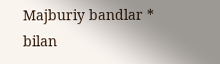Majburiy bandlar * bilan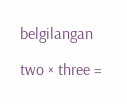belgilangan

two × three =